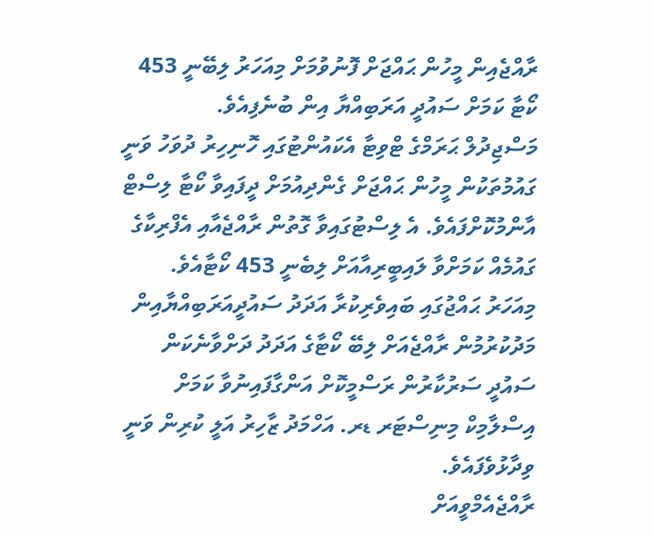ރާއްޖެއިން މީހުން ޙައްޖަށް ފޮނުވުމަށް މިއަހަރު ލިބޭނީ 453 ކޯޓާ ކަމަށް ސައުދީ އަރަބިއްޔާ އިން ބުނެފިއެވެ.
މަސްޖިދުލް ޙަރަމްގެ ޓްވިޓާ އެކައުންޓުގައި ހޮނިހިރު ދުވަހު ވަނީ ގައުމުތަކުން މީހުން ޙައްޖަށް ގެންދިއުމަށް ދީފައިވާ ކޯޓާ ލިސްޓް އާންމުކޮށްފައެވެ. އެ ލިސްޓުގައިވާ ގޮތުން ރާއްޖެއާއި އެފްރިކާގެ ގައުމެއް ކަމަށްވާ ލައިބީރިއާއަށް ލިބެނީ 453 ކޯޓާއެވެ.
މިއަހަރު ޙައްޖުގައި ބައިވެރިކުރާ އަދަދު ސައުދީއަރަބިއްޔާއިން މަދުކުރުމުން ރާއްޖެއަށް ލިބޭ ކޯޓާގެ އަދަދު ދަށްވާނެކަން ސައުދީ ސަރުކާރުން ރަސްމީކޮށް އަންގާފައިނުވާ ކަމަށް އިސްލާމިކް މިނިސްޓަރ ޑރ. އަހްމަދު ޒާހިރު އަލީ ކުރިން ވަނީ ވިދާޅުވެފައެވެ.
ރާއްޖެއެމްވީއަށް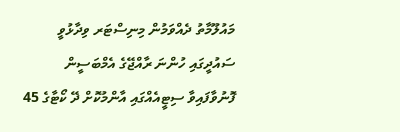މައުލޫމާތު ދެއްވަމުން މިނިސްޓަރ ވިދާޅުވީ ސައުދީގައި ހުންނަ ރާއްޖޭގެ އެމްބަސީން ފޮނުވާފައިވާ ސިޓީއެއްގައި އާންމުކޮށް ދޭ ކޯޓާގެ 45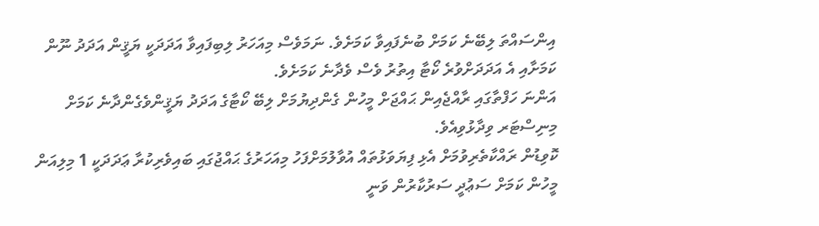އިންސައްތަ ލިބޭނެ ކަމަށް ބުނެފައިވާ ކަމަށެވެ. ނަމަވެސް މިއަހަރު ލިބިފައިވާ އަދަދަކީ ޔަޤީން އަދަދު ނޫން ކަމަށާއި އެ އަދަދަށްވުރެ ކޯޓާ އިތުރު ވެސް ވެދާނެ ކަމަށެވެ.
އަންނަ ހަފްތާގައި ރާއްޖެއިން ޙައްޖަށް މީހުން ގެންދިޔުމަށް ލިބޭ ކޯޓާގެ އަދަދު ޔަޤީންވެގެންދާނެ ކަމަށް މިނިސްޓަރ ވިދާޅުވިއެވެ.
ކޮވިޑުން ރައްކާތެރިވުމަށް އެޅި ފިޔަވަޅުތައް އުވާލުމަށްފަހު މިއަހަރުގެ ޙައްޖުގައި ބައިވެރިކުރާ ޢަދަދަކީ 1 މިލިއަން މީހުން ކަމަށް ސަޢުދީ ސަރުކާރުން ވަނީ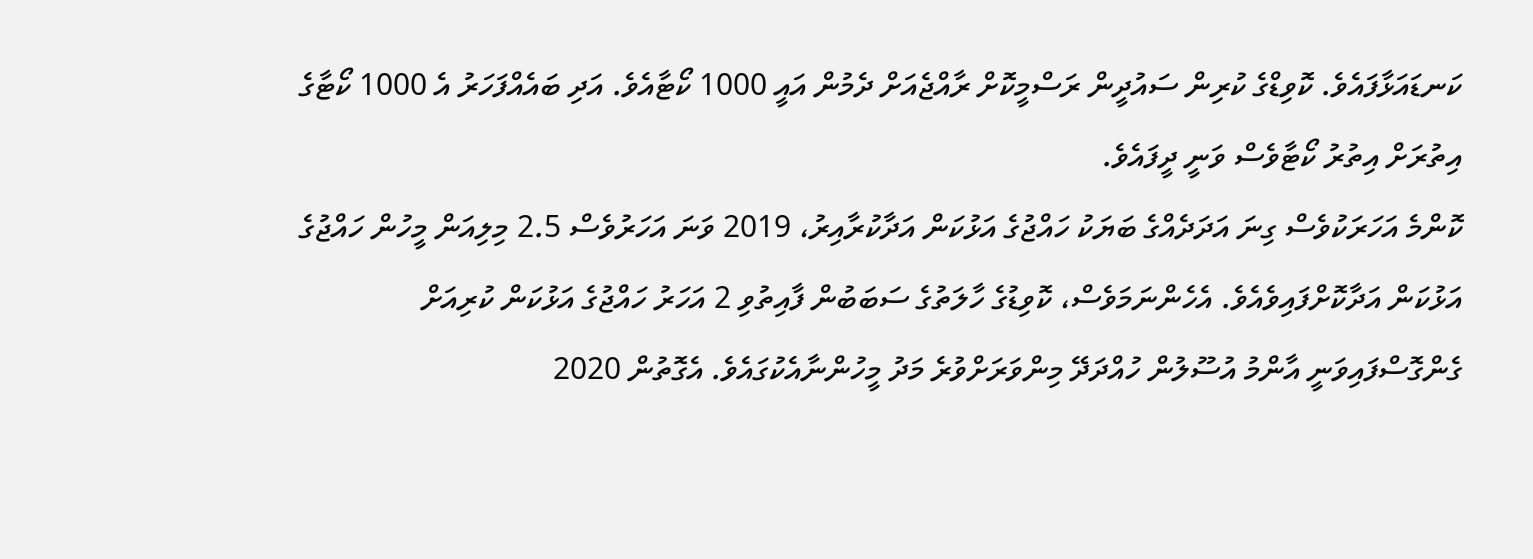ކަނޑައަޅާފައެވެ. ކޮވިޑްގެ ކުރިން ސައުދީން ރަސްމީކޮށް ރާއްޖެއަށް ދެމުން އައީ 1000 ކޯޓާއެވެ. އަދި ބައެއްފަހަރު އެ 1000 ކޯޓާގެ އިތުރަށް އިތުރު ކޯޓާވެސް ވަނީ ދީފައެވެ.
ކޮންމެ އަހަރަކުވެސް ގިނަ އަދަދެއްގެ ބަޔަކު ހައްޖުގެ އަޅުކަން އަދާކުރާއިރު، 2019 ވަނަ އަހަރުވެސް 2.5 މިލިއަން މީހުން ހައްޖުގެ އަޅުކަން އަދާކޮށްފައިވެއެވެ. އެހެންނަމަވެސް، ކޮވިޑުގެ ހާލަތުގެ ސަބަބުން ފާއިތުވި 2 އަހަރު ހައްޖުގެ އަޅުކަން ކުރިއަށް ގެންގޮސްފައިވަނީ އާންމު އުސޫލުން ހުއްދަދޭ މިންވަރަށްވުރެ މަދު މީހުންނާއެކުގައެވެ. އެގޮތުން 2020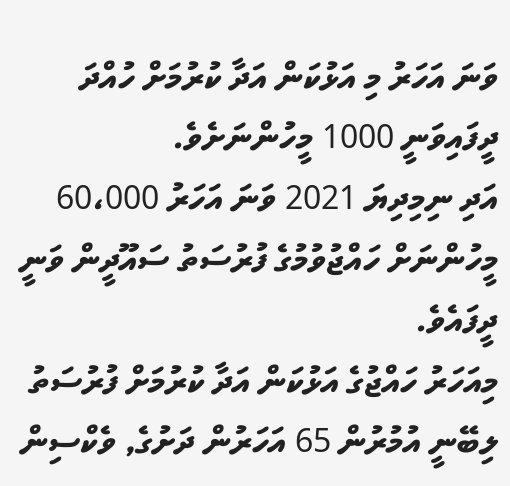ވަނަ އަހަރު މި އަޅުކަން އަދާ ކުރުމަށް ހުއްދަ ދީފައިވަނީ 1000 މީހުންނަށެވެ.
އަދި ނިމިދިޔަ 2021 ވަނަ އަހަރު 60،000 މީހުންނަށް ހައްޖުވުމުގެ ފުރުސަތު ސައޫދީން ވަނީ ދީފައެވެ.
މިއަހަރު ހައްޖުގެ އަޅުކަން އަދާ ކުރުމަށް ފުރުސަތު ލިބޭނީ އުމުރުން 65 އަހަރުން ދަށުގެ, ވެކްސިން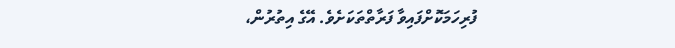ފުރިހަމަކޮށްފައިވާ ފަރާތްތަކަށެވެ. އޭގެ އިތުރުން،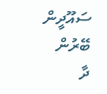ސައޫދީން ބޭރުން ދާ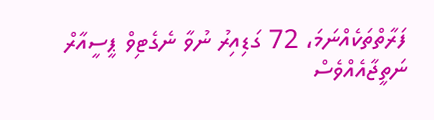ފަރާތްތަކެއްނަމަ، 72 ގަޑިއިރު ނުވާ ނެގެޓިވް ޕީސީއާރް ނަތީޖާއެއްވެސް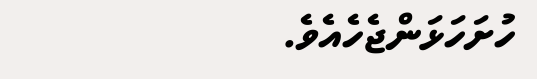ހުށަހަޅަންޖެހެއެވެ.